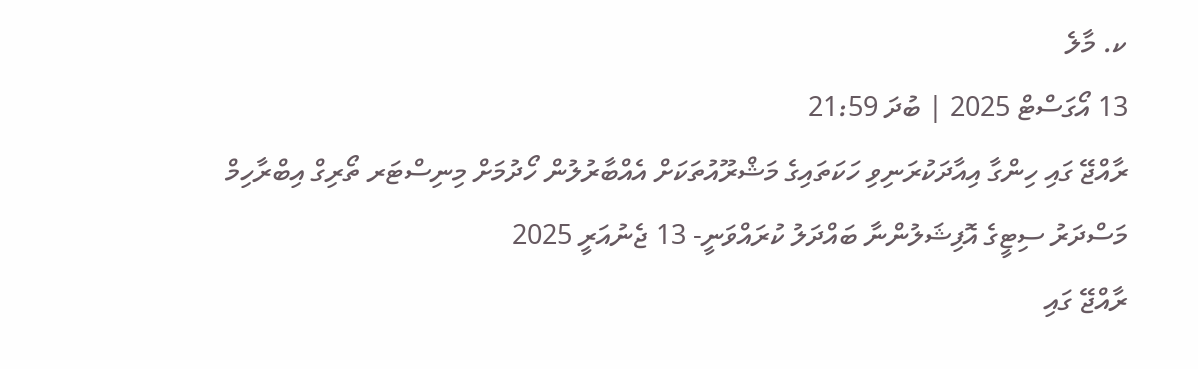ކ. މާލެ
13 އޯގަސްޓް 2025 | ބުދަ 21:59
ރާއްޖޭ ގައި ހިންގާ އިއާދަކުރަނިވި ހަކަތައިގެ މަޝްރޫއުތަކަށް އެއްބާރުލުން ހޯދުމަށް މިނިސްޓަރ ތޯރިގް އިބްރާހިމް މަސްދަރު ސިޓީގެ އޮފިޝަލުންނާ ބައްދަލު ކުރައްވަނީ- 13 ޖެނުއަރީ 2025
ރާއްޖޭ ގައި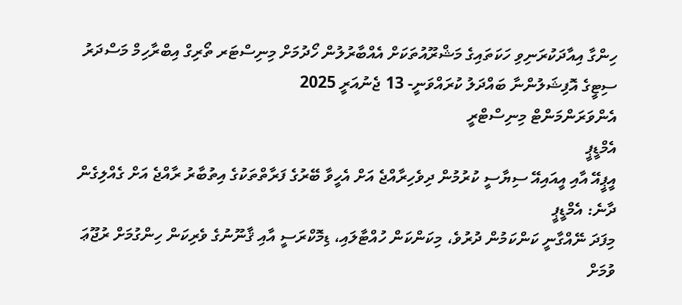ހިންގާ އިއާދަކުރަނިވި ހަކަތައިގެ މަޝްރޫއުތަކަށް އެއްބާރުލުން ހޯދުމަށް މިނިސްޓަރ ތޯރިގް އިބްރާހިމް މަސްދަރު ސިޓީގެ އޮފިޝަލުންނާ ބައްދަލު ކުރައްވަނީ- 13 ޖެނުއަރީ 2025
އެންވަރަންމަންޓް މިނިސްޓްރީ
އެމްޑީޕީ
އީޕީއޭ އާއި އީއައިއޭ ސިޔާސީ ކުރުމުން ދިވެހިރާއްޖެ އަށް އެހީވާ ބޭރުގެ ފަރާތްތަކުގެ އިތުބާރު ރާއްޖެ އަށް ގެއްލިގެން ދާނެ: އެމްޑީޕީ
މިފަދަ ނޭއްގާނީ ކަންކަމުން ދުރުވެ، މިކަންކަން ހުއްޓާލައި، ޑިމޮކްރަސީ އާއި ޤާނޫނުގެ ވެރިކަން ހިންގުމަށް ރުޖޫޢަ ވުމަށް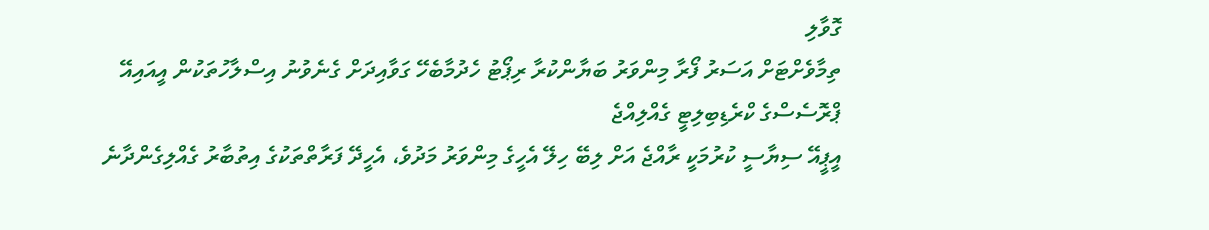ގޮވާލި
ތިމާވެށްޓަށް އަސަރު ފޯރާ މިންވަރު ބަޔާންކުރާ ރިޕޯޓު ހެދުމާބެހޭ ގަވާއިދަށް ގެނެވުނު އިސްލާހުތަކުން އީއައިއޭ ޕްރޮސެސްގެ ކްރެޑިބިލިޓީ ގެއްލިއްޖެ
އީޕީއޭ ސިޔާސީ ކުރުމަކީ ރާއްޖެ އަށް ލިބޭ ހިލޭ އެހީގެ މިންވަރު މަދުވެ، އެހީދޭ ފަރާތްތަކުގެ އިތުބާރު ގެއްލިގެންދާނެ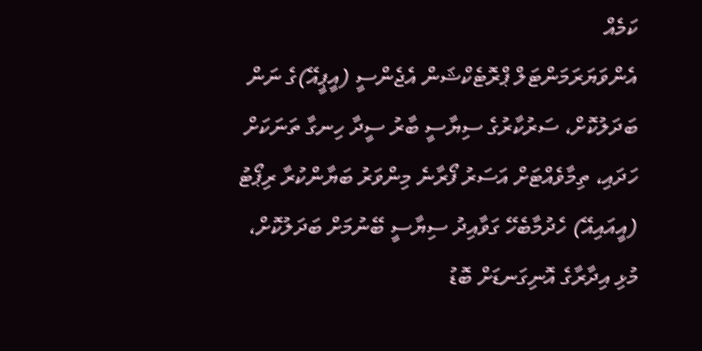ކަމެއް
އެންވަޔަރަމަންޓަލް ޕްރޮޓެކްޝަން އެޖެންސީ (އީޕީއޭ)ގެ ނަން ބަދަލުކޮށް، ސަރުކާރުގެ ސިޔާސީ ބާރު ސީދާ ހިނގާ ތަނަކަށް ހަދައި، ތިމާވެއްޓަށް އަސަރު ފޯރާނެ މިންވަރު ބަޔާންކުރާ ރިޕޯޓު (އީއައިއޭ) ހެދުމާބެހޭ ގަވާއިދު ސިޔާސީ ބޭނުމަށް ބަދަލުކޮށް، މުޅި އިދާރާގެ އޮނިގަނޑަށް ބޮޑު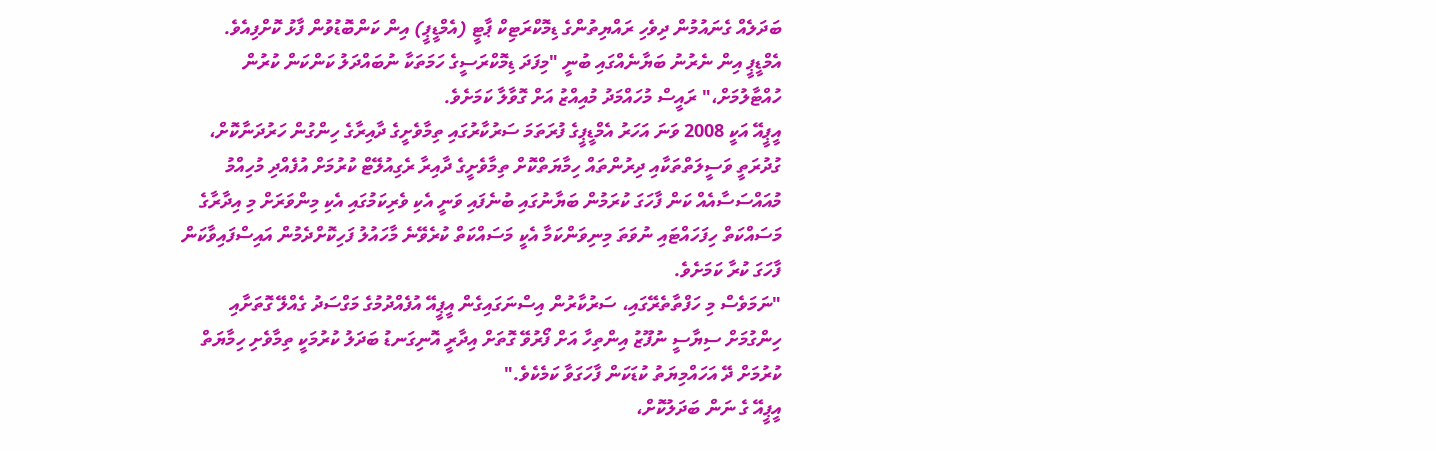ބަދަލެއް ގެނައުމުން ދިވެހި ރައްޔިތުންގެ ޑިމޮކްރަޓިކް ޕާޓީ (އެމްޑީޕީ) އިން ކަންބޮޑުވުން ފާޅު ކޮށްފިއެވެ.
އެމްޑީޕީ އިން ނެރުނު ބަޔާނެއްގައި ބުނީ "މިފަދަ ޑިމޮކްރަސީގެ ހަމަތަކާ ނުބައްދަލު ކަންކަން ކުރުން ހުއްޓާލުމަށް،" ރައީސް މުހައްމަދު މުއިއްޒު އަށް ގޮވާލާ ކަމަށެވެ.
އީޕީއޭ އަކީ 2008 ވަނަ އަހަރު އެމްޑީޕީގެ ފުރަތަމަ ސަރުކާރުގައި ތިމާވެށީގެ ދާއިރާގެ ހިންގުން ހަރުދަނާކޮށް، ގުދުރަތީ ވަސީލަތްތަކާއި ދިރުންތައް ހިމާޔަތްކޮށް ތިމާވެށީގެ ދާއިރާ ރެގިއުލޭޓް ކުރުމަށް އުފެއްދި މުހިއްމު މުއައްސަސާއެއް ކަން ފާހަގަ ކުރަމުން ބަޔާނުގައި ބުނެފައި ވަނީ އެކި ވެރިކަމުގައި އެކި މިންވަރަށް މި އިދާރާގެ މަސައްކަތް ހިފަހައްޓައި ނުވަތަ މިނިވަންކަމާ އެކީ މަސައްކަތް ކުރެވޭނެ މާހައުލު ފަހިކޮށްދެމުން އައިސްފައިވާކަން ފާހަގަ ކުރާ ކަމަށެވެ.
"ނަމަވެސް މި ހަފްތާތެރޭގައި، ސަރުކާރުން އިސްނަގައިގެން އީޕީއޭ އުފެއްދުމުގެ މަގްސަދު ގެއްލޭ ގޮތަށާއި ހިންގުމަށް ސިޔާސީ ނުފޫޒު އިންތިހާ އަށް ފޯރުވޭ ގޮތަށް އިދާރީ އޮނިގަނޑު ބަދަލު ކުރުމަކީ ތިމާވެށި ހިމާޔަތް ކުރުމަށް ދޭ އަހައްމިޔަތު ކުޑަކަން ފާހަގަވާ ކަމެކެވެ."
އީޕީއޭ ގެ ނަން ބަދަލުކޮށް،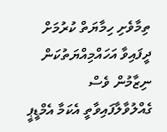ތިމާވެށި ހިމާޔަތް ކުރުމަށް ދީފައިވާ އަހައްމިއްޔަތުކަން ނިޒާމުން ވެސް ގެއްލުވާލާފައިވާތީ އެކަމާ އެމްޑީޕީ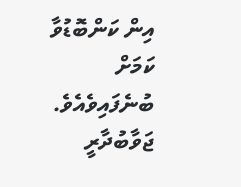އިން ކަންބޮޑުވާ ކަމަށް ބުނެފައިވެއެވެ.
ޖަވާބުދާރީ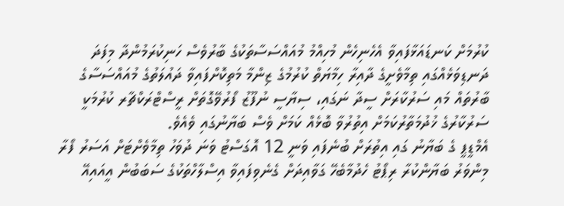ކުރުމަށް ކަނޑައަޅާފައިވާ އެހެނިހެން މުހިއްމު މުއައްސަސާތަކުގެ ބާރުވެސް ހަނިކުރަމުންދާ މިފަދަ ދަނޑިވަޅެއްގައި ތިމާވެށީގެ ދާއިރާ ހިމާޔަތް ކުރުމުގެ ޒިންމާ މަތިކޮށްފައިވާ ދައުލަތުގެ މުއައްސަސާގެ ބާރުތައް މައި ސަރުކާރަށް ސީދާ ނަގައި، ސިޔާސީ ނުފޫޒު ފޯރުވޭގޮތަށް ރީސްޓްރަކްޗާރ ކުރުމަކީ ސަރުކާރުގެ ޚުދުމަތާރުކަމަށް އިތުރުވާ ބޮޅެއް ކަމަށް ވެސް ބަޔާނުގައި ވެއެވެ.
އެމްޑީޕީ ގެ ބަޔާނު ގައި އިތުރަށް ބުނެފައި ވަނީ 12 އޮގަސްޓު ވަނަ ދުވަހު ތިމާވެށްޓަށް އަސަރު ފޯރާ މިންވަރު ބަޔާންކުރާ ރިޕޯޓު ހެދުމާބެހޭ ގަވާއިދަށް ގެނެވިފައިވާ އިސްލާހްތަކުގެ ސަބަބުން އީއައިއޭ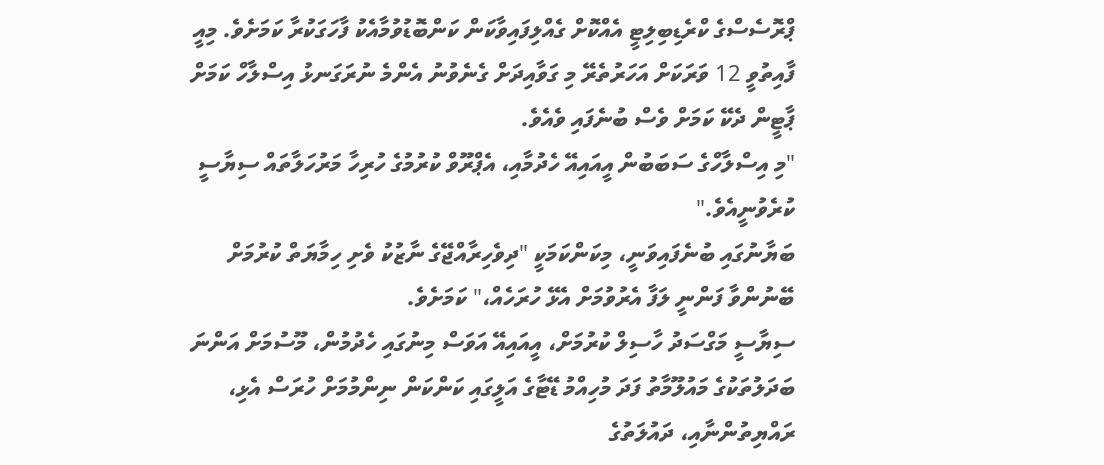ޕްރޮސެސްގެ ކްރެޑިބިލިޓީ އެއްކޮށް ގެއްލިފައިވާކަން ކަންބޮޑުވުމާއެކު ފާހަގަކުރާ ކަމަށެވެ. މިއީ ފާއިތުވީ 12 ވަރަކަށް އަހަރުތެރޭ މި ގަވާއިދަށް ގެނެވުނު އެންމެ ނުރަގަނޅު އިސްލާހް ކަމަށް ޕާޓީން ދެކޭ ކަމަށް ވެސް ބުނެފައި ވެއެވެ.
"މި އިސްލާހްގެ ސަބަބުން އީއައިއޭ ހެދުމާއި، އެޕްރޫވް ކުރުމުގެ ހުރިހާ މަރުހަލާތައް ސިޔާސީ ކުރެވުނީއެވެ."
ބަޔާނުގައި ބުނެފައިވަނީ، މިކަންކަމަކީ "ދިވެހިރާއްޖޭގެ ނާޒުކު ވެށި ހިމާޔަތް ކުރުމަށް ބޭނުންވާ ފަންނީ ލަފާ އެރުވުމަށް އެޅޭ ހުރަހެއް،" ކަމަށެވެ.
ސިޔާސީ މަގްސަދު ހާސިލް ކުރުމަށް، އީއައިއޭ އަވަސް މިނުގައި ހެދުމުން، މޫސުމަށް އަންނަ ބަދަލުތަކުގެ މައުލޫމާތު ފަދަ މުހިއްމު ޑޭޓާގެ އަލީގައި ކަންކަން ނިންމުމަށް ހުރަސް އެޅި، ރައްޔިތުންނާއި، ދައުލަތުގެ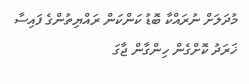މުދަލަށް ނުރައްކާ ބޮޑު ކަންކަން ރައްޔިތުންގެ ފައިސާ ޚަރަދު ކޮށްގެން ހިންގާން ޖާގަ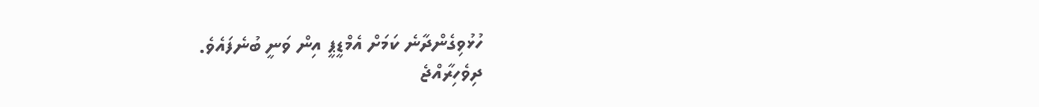ހުޅުވިގެންދާނެ ކަމަށް އެމްޑީޕީ އިން ވަނީ ބުނެފައެވެ.
ދިވެހިރާއްޖެ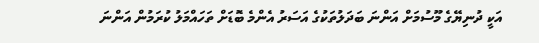އަކީ ދުނިޔޭގެ މޫސުމަށް އަންނަ ބަދަލުތަކުގެ އަސަރު އެންމެ ބޮޑަށް ތަހައްމަލު ކުރަމުން އަންނަ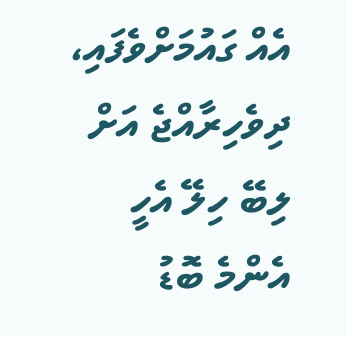އެއް ގައުމަށްވެފައި، ދިވެހިރާއްޖެ އަށް ލިބޭ ހިލޭ އެހީ އެންމެ ބޮޑު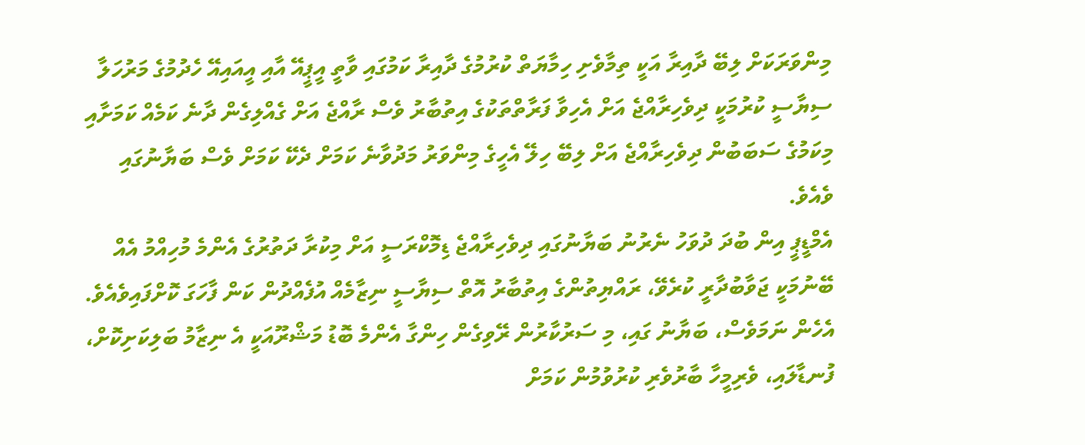މިންވަރަކަށް ލިބޭ ދާއިރާ އަކީ ތިމާވެށި ހިމާޔަތް ކުރުމުގެ ދާއިރާ ކަމުގައި ވާތީ އީޕީއޭ އާއި އީއައިއޭ ހެދުމުގެ މަރުހަލާ ސިޔާސީ ކުރުމަކީ ދިވެހިރާއްޖެ އަށް އެހިވާ ފަރާތްތަކުގެ އިތުބާރު ވެސް ރާއްޖެ އަށް ގެއްލިގެން ދާނެ ކަމެއް ކަމަށާއި މިކަމުގެ ސަބަބުން ދިވެހިރާއްޖެ އަށް ލިބޭ ހިލޭ އެހީގެ މިންވަރު މަދުވާނެ ކަމަށް ދެކޭ ކަމަށް ވެސް ބަޔާނުގައި ވެއެވެ.
އެމްޑީޕީ އިން ބުދަ ދުވަހު ނެރުނު ބަޔާނުގައި ދިވެހިރާއްޖެ ޑިމޮކްރަސީ އަށް މިކުރާ ދަތުރުގެ އެންމެ މުހިއްމު އެއް ބޭނުމަކީ ޖަވާބުދާރީ ކުރެވޭ، ރައްޔިތުންގެ އިތުބާރު އޮތް ސިޔާސީ ނިޒާމެއް އުފެއްދުން ކަން ފާހަގަ ކޮށްފައިވެއެވެ.
އެހެން ނަމަވެސް، ބަޔާނު ގައި، މި ސަރުކާރުން ރޭވިގެން ހިންގާ އެންމެ ބޮޑު މަޝްރޫއަކީ އެ ނިޒާމު ބަލިކަށިކޮށް، ފުނޑާލައި، ވެރިމީހާ ބާރުވެރި ކުރުވުމުން ކަމަށް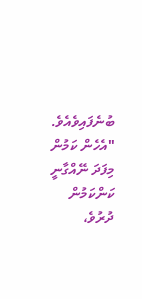ބުނެފައިވެއެވެ.
"އެހެން ކަމުން މިފަދަ ނޭއްގާނީ ކަންކަމުން ދުރުވެ،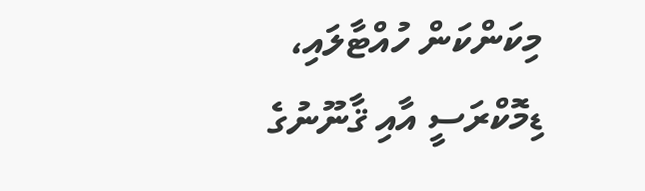މިކަންކަން ހުއްޓާލައި، ޑިމޮކްރަސީ އާއި ޤާނޫނުގެ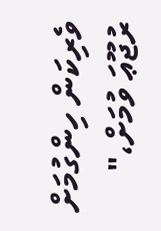ވެރިކަން ހިންގުމަށް ރުޖޫޢަ ވުމަށް،"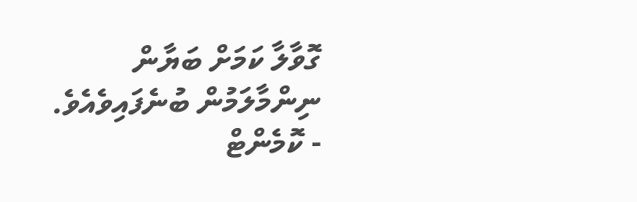ގޮވާލާ ކަމަށް ބަޔާން ނިންމާލަމުން ބުނެފައިވެއެވެ.
- ކޮމެންޓް